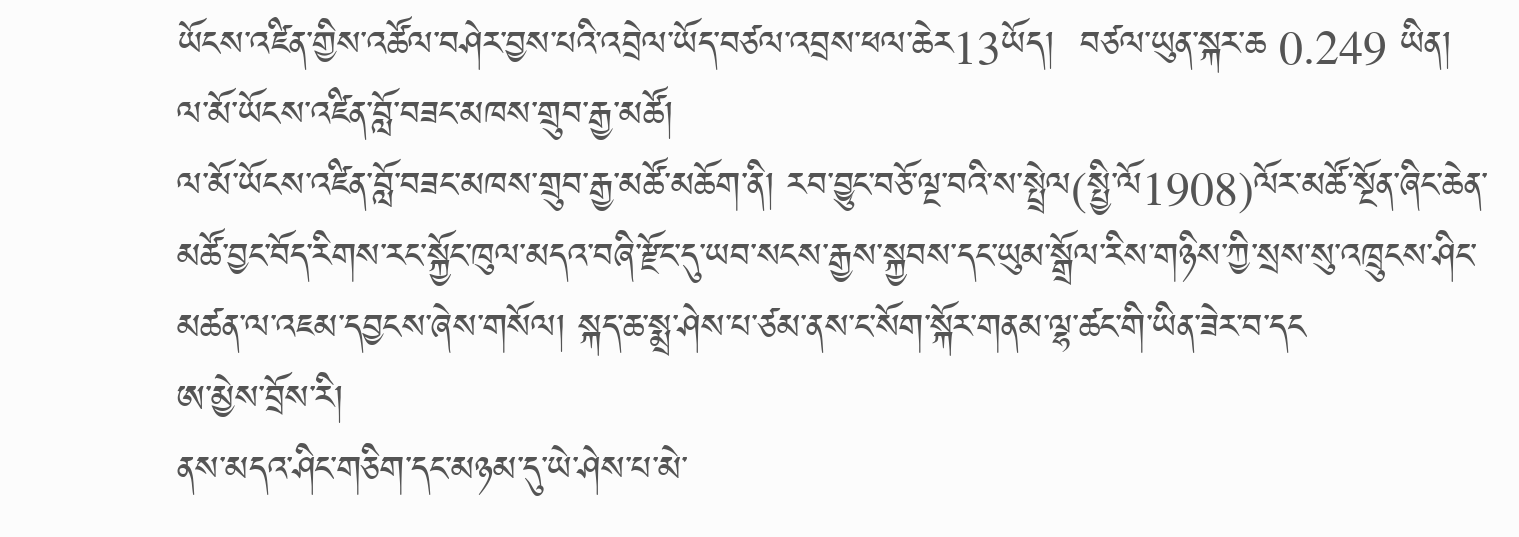ཡོངས་འཛིན་གྱིས་འཚོལ་བཤེར་བྱས་པའི་འབྲེལ་ཡོད་བཙལ་འབྲས་ཕལ་ཆེར13ཡོད།  བཙལ་ཡུན་སྐར་ཆ 0.249 ཡིན།
ལ་མོ་ཡོངས་འཛིན་བློ་བཟང་མཁས་གྲུབ་རྒྱ་མཚོ།
ལ་མོ་ཡོངས་འཛིན་བློ་བཟང་མཁས་གྲུབ་རྒྱ་མཚོ་མཆོག་ནི། རབ་བྱུང་བཅོ་ལྔ་བའི་ས་སྤྲེལ(སྤྱི་ལོ1908)ལོར་མཚོ་སྔོན་ཞིང་ཆེན་མཚོ་བྱང་བོད་རིགས་རང་སྐྱོང་ཁུལ་མདའ་བཞི་རྫོང་དུ་ཡབ་སངས་རྒྱས་སྐྱབས་དང་ཡུམ་སྒྲོལ་རིས་གཉིས་ཀྱི་སྲས་སུ་འཁྲུངས་ཤིང་མཚན་ལ་འཇམ་དབྱངས་ཞེས་གསོལ། སྐད་ཆ་སྨྲ་ཤེས་པ་ཙམ་ནས་ང་སོག་སྐོར་གནམ་ལྷ་ཚང་གི་ཡིན་ཟེར་བ་དང
ཨ་མྱེས་བྲོས་རི།
ནས་མདའ་ཤིང་གཅིག་དང་མཉམ་དུ་ཡེ་ཤེས་པ་མེ་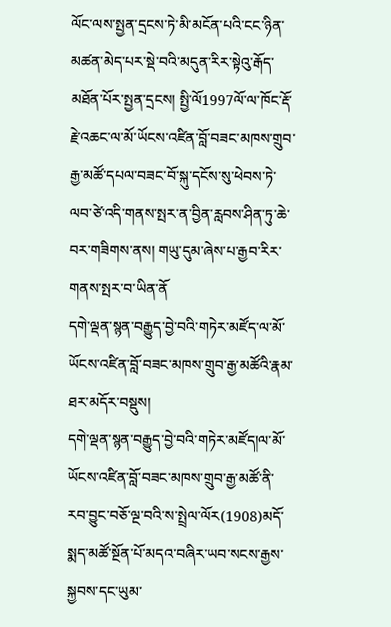ལོང་ལས་སྤྱན་དྲངས་ཏེ་མི་མངོན་པའི་ངང་ཉིན་མཚན་མེད་པར་སྡེ་བའི་མདུན་རིར་སྟེའུ་རྒོད་མཐོན་པོར་སྤྱན་དྲངས། སྤྱི་ལོ1997ལོ་ལ་ཁོང་རྡོ་རྗེ་འཆང་ལ་མོ་ཡོངས་འཛིན་བློ་བཟང་མཁས་གྲུབ་རྒྱ་མཚོ་དཔལ་བཟང་བོ་སྐུ་དངོས་སུ་ཕེབས་ཏེ་ལབ་ཙེ་འདི་གནས་སྤར་ན་བྱིན་རླབས་ཤིན་ཏུ་ཆེ་བར་གཟིགས་ནས། གཡུ་དུམ་ཞེས་པ་རྒྱབ་རིར་གནས་སྤར་བ་ཡིན་ནོ
དགེ་ལྡན་སྙན་བརྒྱུད་བྱེ་བའི་གཏེར་མཛོད་ལ་མོ་ཡོངས་འཛིན་བློ་བཟང་མཁས་གྲུབ་རྒྱ་མཚོའི་རྣམ་ཐར་མདོར་བསྡུས།
དགེ་ལྡན་སྙན་བརྒྱུད་བྱེ་བའི་གཏེར་མཛོད།ལ་མོ་ཡོངས་འཛིན་བློ་བཟང་མཁས་གྲུབ་རྒྱ་མཚོ་ནི་རབ་བྱུང་བཅོ་ལྔ་བའི་ས་སྤྲེལ་ལོར(1908)མདོ་སྨད་མཚོ་སྔོན་པོ་མདའ་བཞིར་ཡབ་སངས་རྒྱས་སྐྱབས་དང་ཡུམ་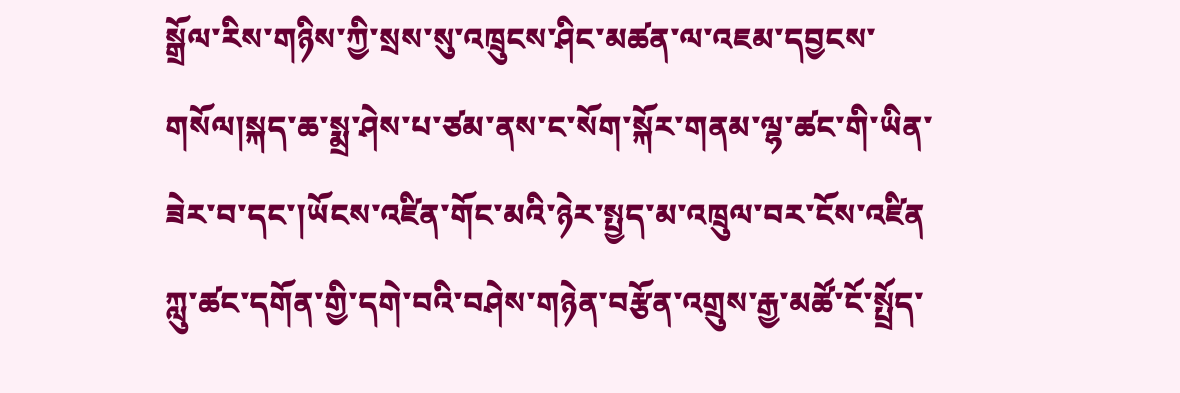སྒྲོལ་རིས་གཉིས་ཀྱི་སྲས་སུ་འཁྲུངས་ཤིང་མཚན་ལ་འཇམ་དབྱངས་གསོལ།སྐད་ཆ་སྨྲ་ཤེས་པ་ཙམ་ནས་ང་སོག་སྐོར་གནམ་ལྷ་ཚང་གི་ཡིན་ཟེར་བ་དང་།ཡོངས་འཛིན་གོང་མའི་ཉེར་སྤྱད་མ་འཁྲུལ་བར་ངོས་འཛིན
ཀླུ་ཚང་དགོན་གྱི་དགེ་བའི་བཤེས་གཉེན་བརྩོན་འགྲུས་རྒྱ་མཚོ་ངོ་སྤྲོད་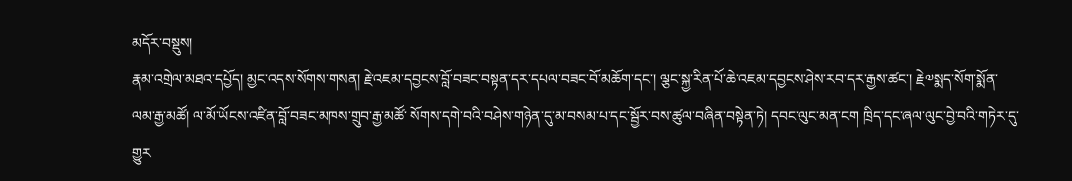མདོར་བསྡུས།
རྣམ་འགྲེལ་མཐའ་དཔྱོད། མྱང་འདས་སོགས་གསན། རྗེ་འཇམ་དབྱངས་བློ་བཟང་བསྟན་དར་དཔལ་བཟང་བོ་མཆོག་དང་། ལྕང་སྐྱ་རིན་པོ་ཆེ་འཇམ་དབྱངས་ཤེས་རབ་དར་རྒྱས་ཚང་། རྗེ༧སྨད་སོག་སྨོན་ལམ་རྒྱ་མཚོ། ལ་མོ་ཡོངས་འཛིན་བློ་བཟང་མཁས་གྲུབ་རྒྱ་མཚོ་ སོགས་དགེ་བའི་བཤེས་གཉེན་དུ་མ་བསམ་པ་དང་སྦྱོར་བས་ཚུལ་བཞིན་བསྟེན་ཏེ། དབང་ལུང་མན་ངག ཁྲིད་དང་ཞལ་ལུང་བྱེ་བའི་གཏེར་དུ་གྱུར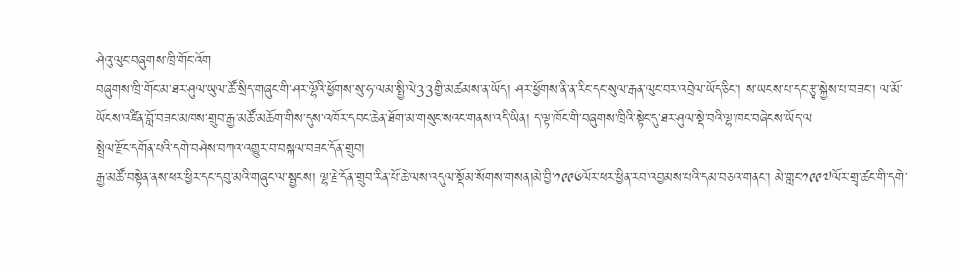ཤེའུ་ལུང་བཞུགས་ཁྲི་གོང་འོག
བཞུགས་ཁྲི་གོང་མ་ཐར་ཤུལ་ཡུལ་ཚོ་སྲིད་གཞུང་གི་ཤར་ལྷོའི་ཕྱོགས་སུ་ཧ་ལམ་སྤྱི་ལེ33གྱི་མཚམས་ན་ཡོད། ཤར་ཕྱོགས་ནི་ན་རིང་དང་སུལ་རྒན་ལུང་བར་འབྲེལ་ཡོད་ཅིང་། ས་ཡངས་པ་དང་རྩྭ་སྐྱེས་པ་བཟང་། ལ་མོ་ཡོངས་འཛིན་བློ་བཟང་མཁས་གྲུབ་རྒྱ་མཚོ་མཆོག་གིས་དུས་འཁོར་དབང་ཆེན་ཐོག་མ་གསུང་སའང་གནས་འདི་ཡིན། ད་ལྟ་ཁོང་གི་བཞུགས་ཁྲིའི་སྟེང་དུ་ཐར་ཤུལ་སྡེ་བའི་ལྷ་ཁང་བཞེངས་ཡོད་ལ
སྤྲེལ་རྫོང་དགོན་པའི་དགེ་བཤེས་བཀའ་འགྱུར་བ་བསྐལ་བཟང་དོན་གྲུབ།
རྒྱ་མཚོ་བསྟེན་ནས་ཕར་ཕྱིར་དང་དབུ་མའི་གཞུང་ལ་སྦྱངས། ལྷ་རྗེ་དོན་གྲུབ་རིན་པོ་ཆེ་ལས་འདུལ་སྡོམ་སོགས་གསན།མེ་བྱི་༡༩༩༦ལོར་ཕར་ཕྱིན་རབ་འབྱམས་པའི་དམ་བཅའ་གནང་། མེ་གླང་༡༩༩༧ལོར་གྲྭ་ཚང་གི་དགེ་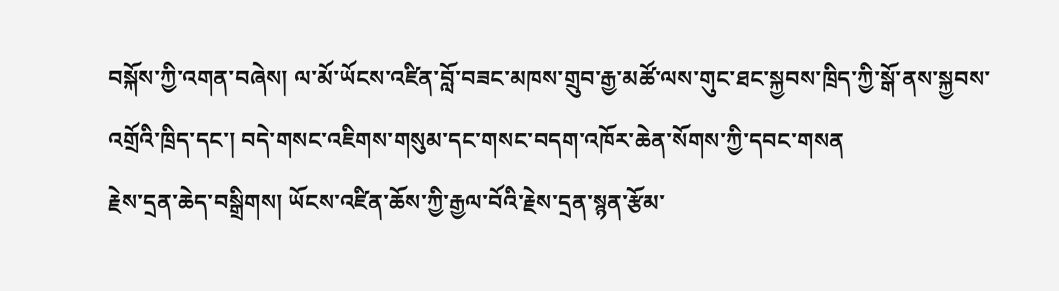བསྐོས་ཀྱི་འགན་བཞེས། ལ་མོ་ཡོངས་འཛིན་བློ་བཟང་མཁས་གྲུབ་རྒྱ་མཚོ་ལས་གུང་ཐང་སྐྱབས་ཁྲིད་ཀྱི་སྒོ་ནས་སྐྱབས་འགྲོའི་ཁྲིད་དང་། བདེ་གསང་འཇིགས་གསུམ་དང་གསང་བདག་འཁོར་ཆེན་སོགས་ཀྱི་དབང་གསན
རྗེས་དྲན་ཆེད་བསྒྲིགས། ཡོངས་འཛིན་ཆོས་ཀྱི་རྒྱལ་བོའི་རྗེས་དྲན་སྙན་རྩོམ་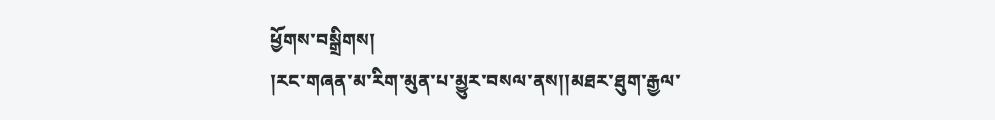ཕྱོགས་བསྒྲིགས།
།རང་གཞན་མ་རིག་མུན་པ་མྱུར་བསལ་ནས།།མཐར་ཐུག་རྒྱལ་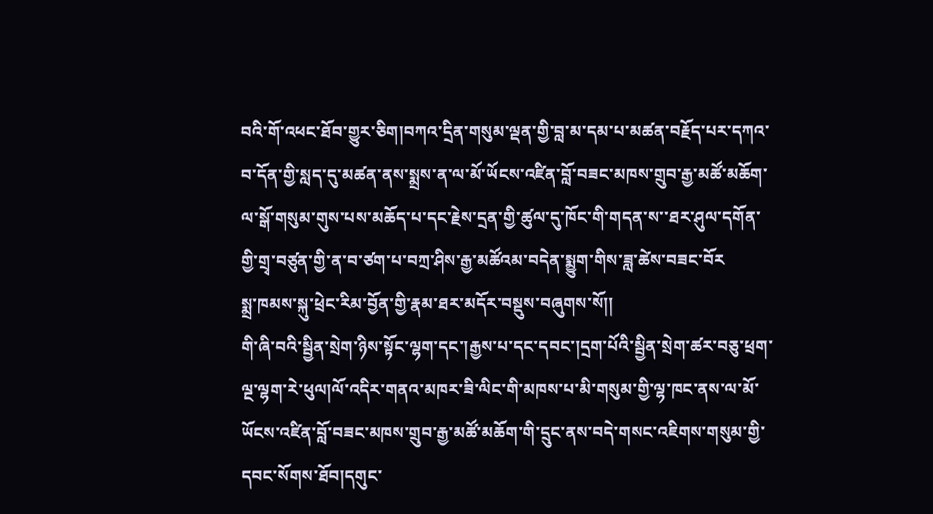བའི་གོ་འཕང་ཐོབ་གྱུར་ཅིག།བཀའ་དྲིན་གསུམ་ལྡན་གྱི་བླ་མ་དམ་པ་མཚན་བརྗོད་པར་དཀའ་བ་དོན་གྱི་སླད་དུ་མཚན་ནས་སྨྲས་ན་ལ་མོ་ཡོངས་འཛིན་བློ་བཟང་མཁས་གྲུབ་རྒྱ་མཚོ་མཆོག་ལ་སྒོ་གསུམ་གུས་པས་མཆོད་པ་དང་རྗེས་དྲན་གྱི་ཚུལ་དུ་ཁོང་གི་གདན་ས་་ཐར་ཤུལ་དགོན་གྱི་གྲྭ་བཙུན་གྱི་ན་བ་ཙག་པ་བཀྲ་ཤིས་རྒྱ་མཚོའམ་བདེན་སྨྱུག་གིས་ཟླ་ཚེས་བཟང་བོར
སྨྲ་ཁམས་སྐུ་ཕྲེང་རིམ་བྱོན་གྱི་རྣམ་ཐར་མདོར་བསྡུས་བཞུགས་སོ།།
གི་ཞི་བའི་སྦྱིན་སྲེག་ཉིས་སྟོང་ལྷག་དང་།རྒྱས་པ་དང་དབང་།དྲག་པོའི་སྦྱིན་སྲེག་ཚར་བཅུ་ཕྲག་ལྔ་ལྷག་རེ་ཕུལ།ལོ་འདིར་གནའ་མཁར་ཟི་ལིང་གི་མཁས་པ་མི་གསུམ་གྱི་ལྷ་ཁང་ནས་ལ་མོ་ཡོངས་འཛིན་བློ་བཟང་མཁས་གྲུབ་རྒྱ་མཚོ་མཆོག་གི་དྲུང་ནས་བདེ་གསང་འཇིགས་གསུམ་གྱི་དབང་སོགས་ཐོབ།དགུང་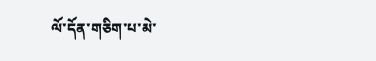ལོ་དོན་གཅིག་པ་མེ་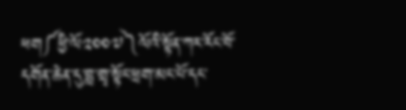ཕག༼ཕྱི་ལོ༢༠༠༧༽ལོའི་སྟོན་ཀར་རོང་བོ་དགོན་ཆེན་དུ་བླ་གྲྭ་སྟོང་ཕྲག་མང་པོ་དང་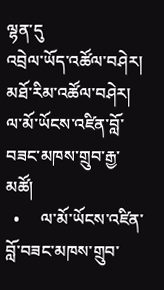ལྷན་དུ
འབྲེལ་ཡོད་འཚོལ་བཤེར།
མཐོ་རིམ་འཚོལ་བཤེར།
ལ་མོ་ཡོངས་འཛིན་བློ་བཟང་མཁས་གྲུབ་རྒྱ་མཚོ།
  •     ལ་མོ་ཡོངས་འཛིན་བློ་བཟང་མཁས་གྲུབ་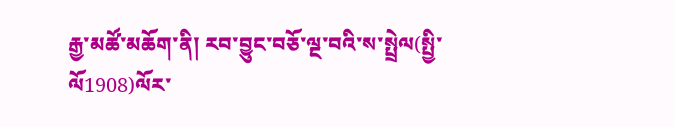རྒྱ་མཚོ་མཆོག་ནི། རབ་བྱུང་བཅོ་ལྔ་བའི་ས་སྤྲེལ(སྤྱི་ལོ1908)ལོར་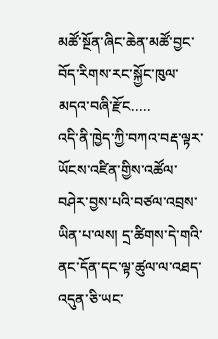མཚོ་སྔོན་ཞིང་ཆེན་མཚོ་བྱང་བོད་རིགས་རང་སྐྱོང་ཁུལ་མདའ་བཞི་རྫོང.....
འདི་ནི་ཁྱེད་ཀྱི་བཀའ་བརྡ་ལྟར་ཡོངས་འཛིན་གྱིས་འཚོལ་བཤེར་བྱས་པའི་བཙལ་འབྲས་ཡིན་པ་ལས། དྲ་ཚིགས་དེ་གའི་ནང་དོན་དང་ལྟ་ཚུལ་ལ་འཐད་འདུན་ཅི་ཡང་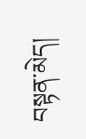བསྟན་མེད།